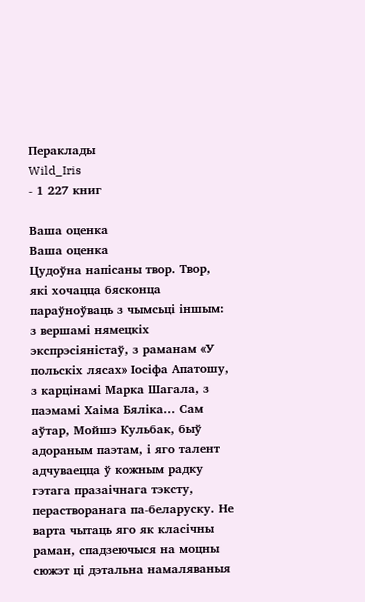Пераклады
Wild_Iris
- 1 227 книг

Ваша оценка
Ваша оценка
Цудоўна напісаны твор. Твор, які хочацца бясконца параўноўваць з чымсьці іншым: з вершамі нямецкіх экспрэсіяністаў, з раманам «У польскіх лясах» Іосіфа Апатошу, з карцінамі Марка Шагала, з паэмамі Хаіма Бяліка... Сам аўтар, Мойшэ Кульбак, быў адораным паэтам, і яго талент адчуваецца ў кожным радку гэтага празаічнага тэксту, перастворанага па-беларуску. Не варта чытаць яго як класічны раман, спадзеючыся на моцны сюжэт ці дэтальна намаляваныя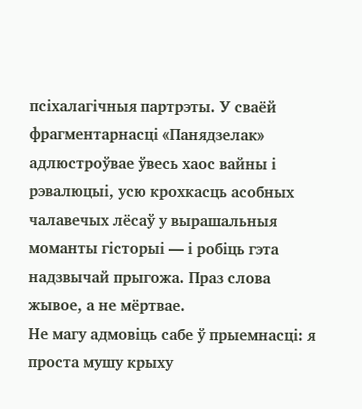псіхалагічныя партрэты. У сваёй фрагментарнасці «Панядзелак» адлюстроўвае ўвесь хаос вайны і рэвалюцыі, усю крохкасць асобных чалавечых лёсаў у вырашальныя моманты гісторыі — і робіць гэта надзвычай прыгожа. Праз слова жывое, а не мёртвае.
Не магу адмовіць сабе ў прыемнасці: я проста мушу крыху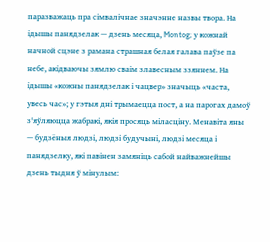паразважаць пра сімвалічнае значэнне назвы твора. На ідышы панядзелак — дзень месяца, Montog; у кожнай начной сцэне з рамана страшная белая галава паўзе па небе, акідваючы зямлю сваім злавесным ззяннем. На ідышы «кожны панядзелак і чацвер» значыць «часта, увесь час»; у гэтыя дні трымаецца пост, а на парогах дамоў з'яўляюцца жабракі, якія просяць міласціну. Менавіта яны — будзёныя людзі, людзі будучыні, людзі месяца і панядзелку, які павінен замяніць сабой найважнейшы дзень тыдня ў мінулым: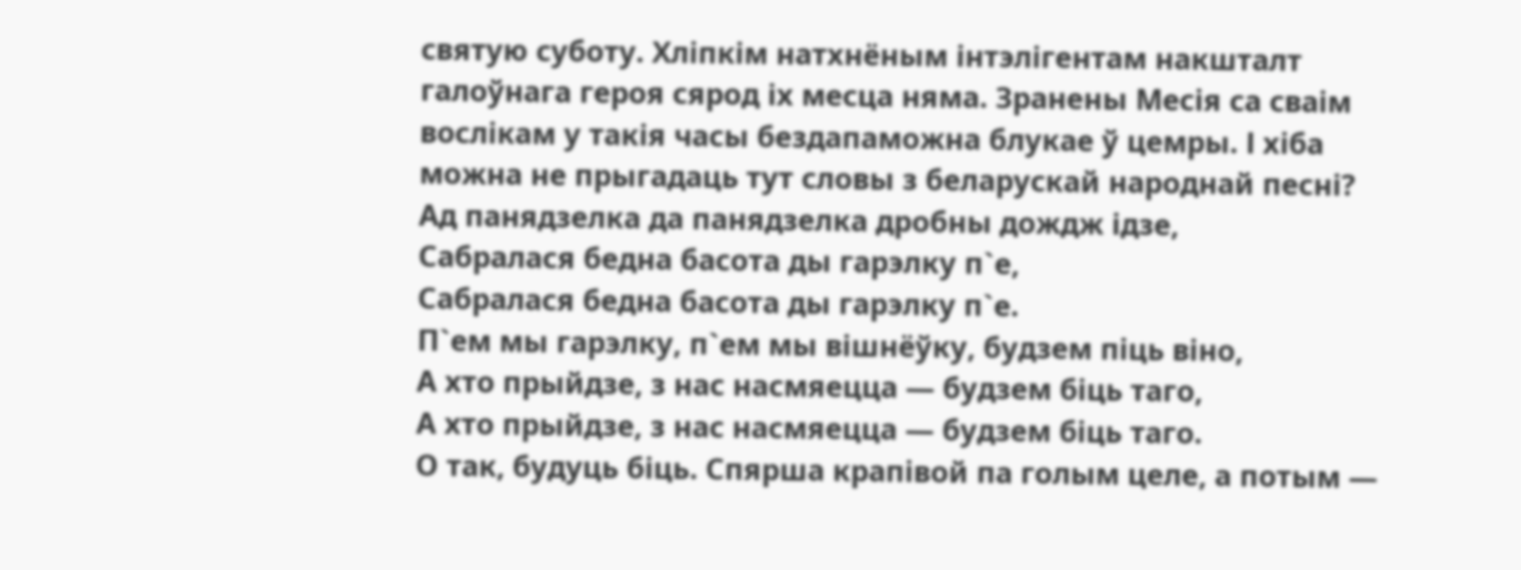святую суботу. Хліпкім натхнёным інтэлігентам накшталт галоўнага героя сярод іх месца няма. Зранены Месія са сваім вослікам у такія часы бездапаможна блукае ў цемры. І хіба можна не прыгадаць тут словы з беларускай народнай песні?
Ад панядзелка да панядзелка дробны дождж iдзе,
Сабралася бедна басота ды гарэлку п`е,
Сабралася бедна басота ды гарэлку п`е.
П`ем мы гарэлку, п`ем мы вiшнёўку, будзем пiць вiно,
А хто прыйдзе, з нас насмяецца — будзем бiць таго,
А хто прыйдзе, з нас насмяецца — будзем бiць таго.
О так, будуць біць. Спярша крапівой па голым целе, а потым —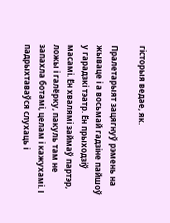гісторыя ведае, як.

Пралетарыят зацягнуў рэмень на жываце і а восьмай гадзіне пайшоў у гарадзкі тэатр. Ён прыходзіў масамі. Ён хвалямі займаў партэр, ложы і галёрку, пакуль там не запахла ботамі, целам і кажухамі. І падрыхтаваўся слухаць і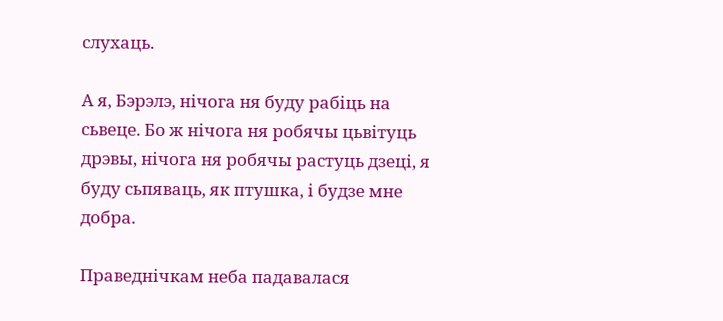слухаць.

А я, Бэрэлэ, нічога ня буду рабіць на сьвеце. Бо ж нічога ня робячы цьвітуць дрэвы, нічога ня робячы растуць дзеці, я буду сьпяваць, як птушка, і будзе мне добра.

Праведнічкам неба падавалася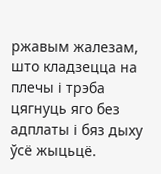ржавым жалезам, што кладзецца на плечы і трэба цягнуць яго без адплаты і бяз дыху ўсё жыцьцё.